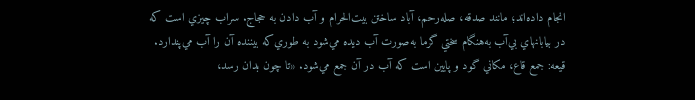انجام ‌داده‌اند؛ مانند صدقه‌، صله‌رحم‌، آباد ساختن‌ بيت‌الحرام‌ و آب ‌دادن‌ به‌ حجاج‌. سراب‌ چيزي‌ است‌ كه‌ در بيابانهاي‌ بي‌آب‌ به‌هنگام‌ سختي‌ گرما به‌صورت‌ آب ‌ديده‌ مي‌شود به‌ طوري‌كه‌ بيننده‌ آن‌ را آب‌ مي‌پندارد. قيعه: جمع‌ قاع‌، مكاني‌ گود و پايين‌ است‌ كه‌ آب‌ در آن‌ جمع‌ مي‌شود. «تا چون‌ بدان‌ رسد،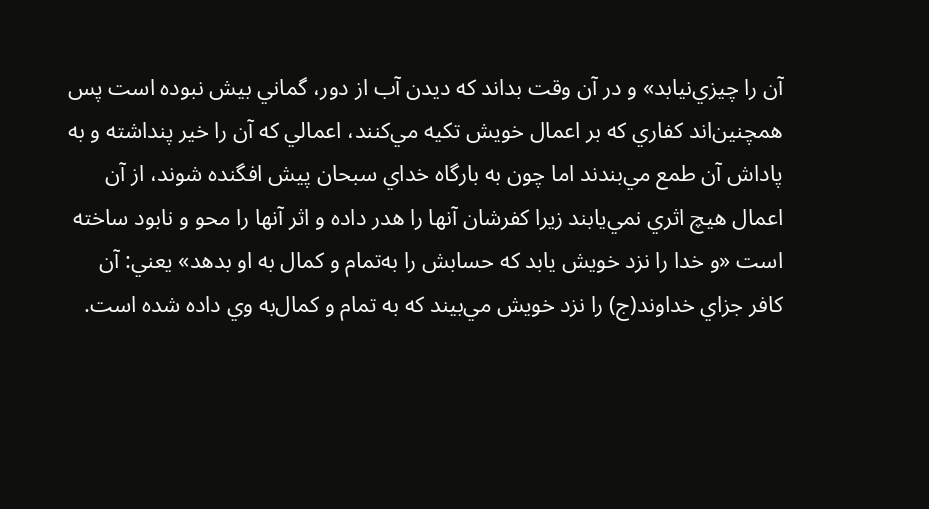آن‌ را چيزي‌نيابد» و در آن‌ وقت‌ بداند كه‌ ديدن‌ آب‌ از دور، گماني‌ بيش‌ نبوده‌ است‌ پس‌ همچنين‌اند كفاري‌ كه‌ بر اعمال‌ خويش‌ تكيه‌ مي‌كنند، اعمالي‌ كه‌ آن‌ را خير پنداشته‌ و به‌ پاداش‌ آن‌ طمع‌ مي‌بندند اما چون‌ به‌ بارگاه‌ خداي‌ سبحان‌ پيش‌ افگنده ‌شوند، از آن‌ اعمال‌ هيچ‌ اثري‌ نمي‌يابند زيرا كفرشان‌ آنها را هدر داده‌ و اثر آنها را محو و نابود ساخته‌ است‌ «و خدا را نزد خويش‌ يابد كه‌ حسابش‌ را به‌تمام‌ و كمال‌ به‌ او بدهد» يعني: آن‌ كافر جزاي‌ خداوند(ج) را نزد خويش‌ مي‌بيند كه‌ به‌ تمام‌ و كمال‌به‌ وي‌ داده‌ شده‌ است‌.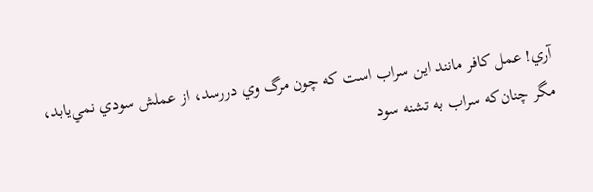آري‌! عمل‌ كافر مانند اين‌ سراب‌ است‌ كه‌ چون‌ مرگ‌ وي ‌دررسد، از عملش‌ سودي‌ نمي‌يابد، مگر چنان‌كه‌ سراب‌ به‌ تشنه‌ سود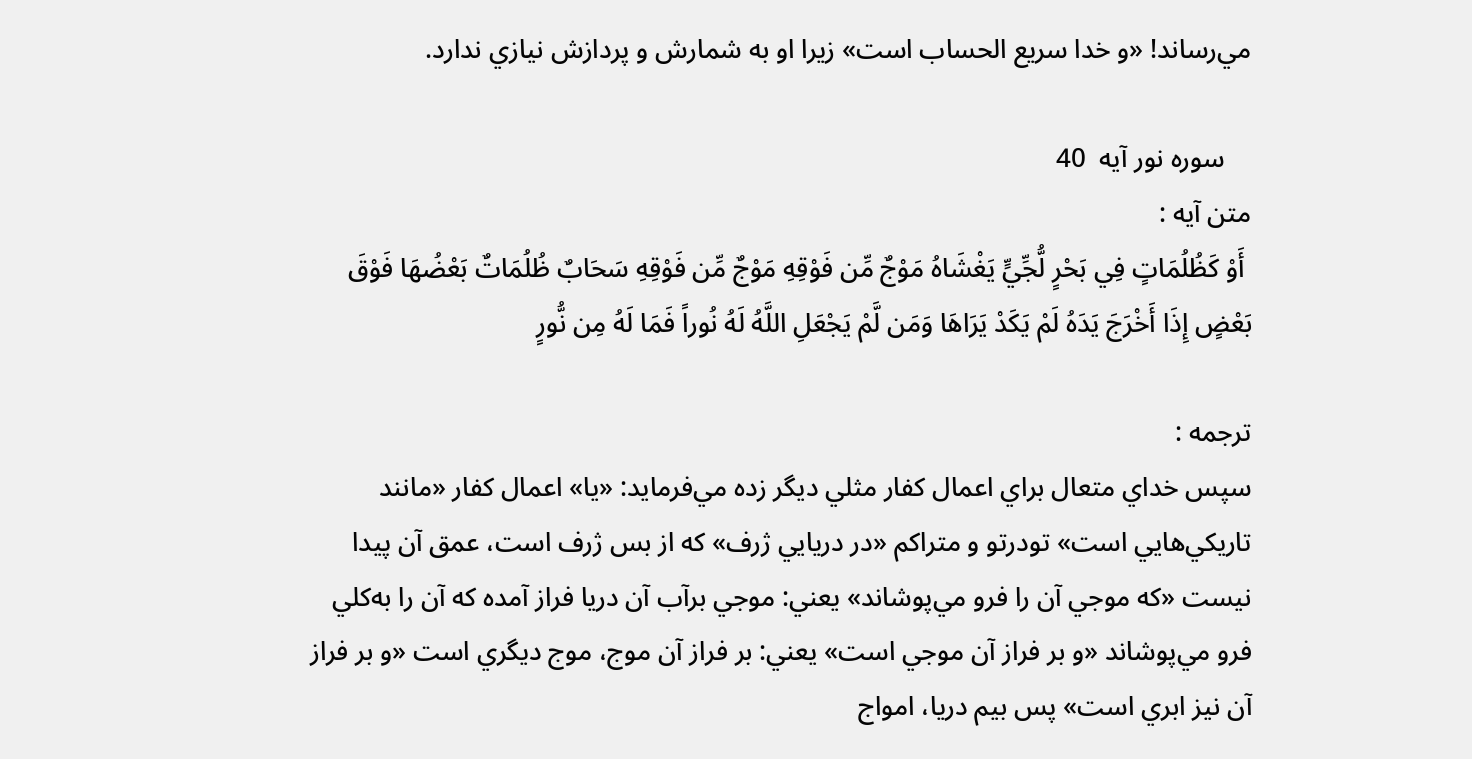مي‌رساند! «و خدا سريع‌ الحساب‌ است‌» زيرا او به‌ شمارش‌ و پردازش‌ نيازي‌ ندارد.

    سوره نور آيه  40
متن آيه :
 أَوْ كَظُلُمَاتٍ فِي بَحْرٍ لُّجِّيٍّ يَغْشَاهُ مَوْجٌ مِّن فَوْقِهِ مَوْجٌ مِّن فَوْقِهِ سَحَابٌ ظُلُمَاتٌ بَعْضُهَا فَوْقَ بَعْضٍ إِذَا أَخْرَجَ يَدَهُ لَمْ يَكَدْ يَرَاهَا وَمَن لَّمْ يَجْعَلِ اللَّهُ لَهُ نُوراً فَمَا لَهُ مِن نُّورٍ

ترجمه :
سپس‌ خداي‌ متعال‌ براي‌ اعمال‌ كفار مثلي‌ ديگر زده‌ مي‌فرمايد: «يا» اعمال ‌كفار «مانند تاريكي‌هايي‌ است‌» تودرتو و متراكم‌ «در دريايي‌ ژرف‌» كه‌ از بس ‌ژرف‌ است‌، عمق‌ آن‌ پيدا نيست‌ «كه‌ موجي‌ آن‌ را فرو مي‌پوشاند» يعني: موجي‌ برآب‌ آن‌ دريا فراز آمده‌ كه‌ آن‌ را به‌كلي‌ فرو مي‌پوشاند «و بر فراز آن‌ موجي ‌است‌» يعني: بر فراز آن‌ موج‌، موج‌ ديگري‌ است‌ «و بر فراز آن‌ نيز ابري ‌است‌» پس‌ بيم‌ دريا، امواج‌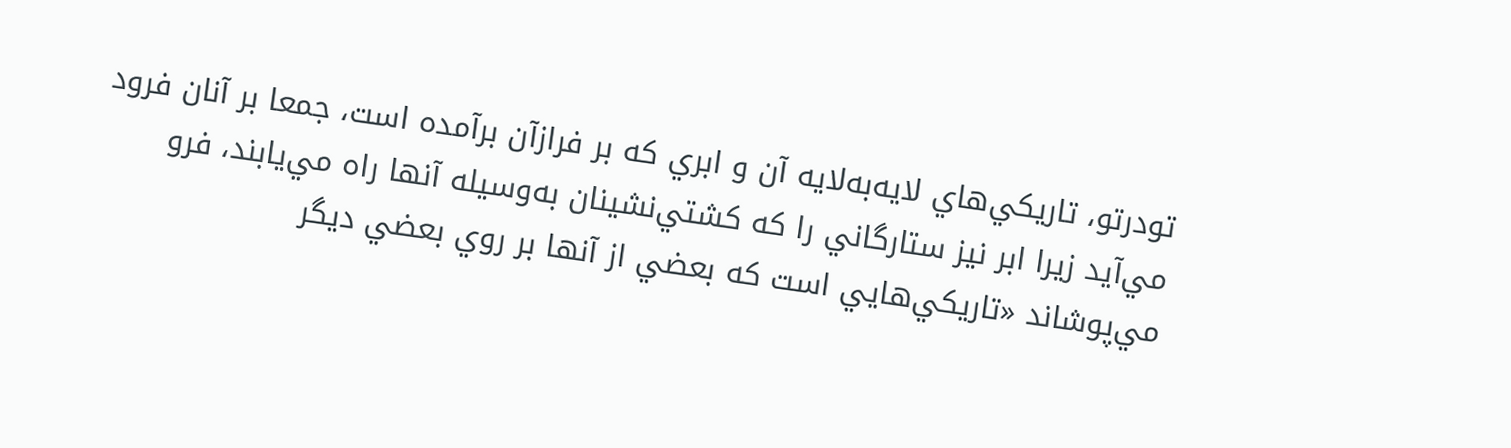تودرتو، تاريكي‌هاي‌ لايه‌به‌لايه‌ آن‌ و ابري‌ كه‌ بر فرازآن‌ برآمده ‌است‌، جمعا بر آنان‌ فرود مي‌آيد زيرا ابر نيز ستارگاني‌ را كه ‌كشتي‌نشينان‌ به‌وسيله‌ آنها راه‌ مي‌يابند، فرو مي‌پوشاند «تاريكي‌هايي‌ است‌ كه‌ بعضي ‌از آنها بر روي‌ بعضي‌ ديگر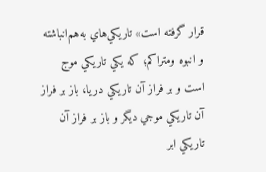قرار گرفته ‌است‌» تاريكي‌هاي‌ به‌هم‌انباشته‌ و انبوه‌ ومتراكم‌؛ كه‌ يكي‌ تاريكي‌ موج‌ است‌ و بر فراز آن‌ تاريكي‌ دريا، باز بر فراز آن ‌تاريكي‌ موجي‌ ديگر و باز بر فراز آن‌ تاريكي‌ ابر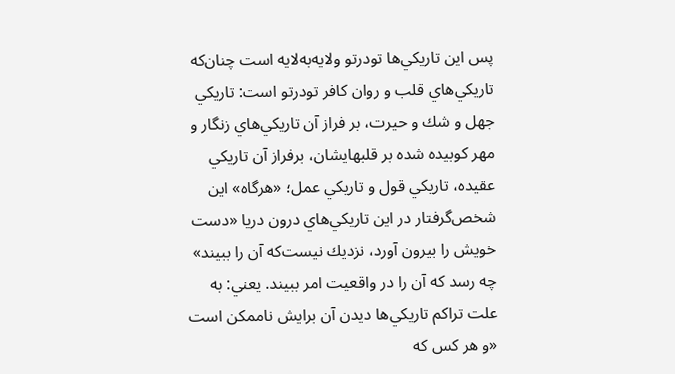پس‌ اين‌ تاريكي‌ها تودرتو ولايه‌به‌لايه‌ است‌ چنان‌كه‌ تاريكي‌هاي‌ قلب‌ و روان‌ كافر تودرتو است: تاريكي‌ جهل‌ و شك‌ و حيرت‌، بر فراز آن‌ تاريكي‌هاي‌ زنگار و مهر كوبيده‌ شده‌ بر قلبهايشان‌، برفراز آن‌ تاريكي‌ عقيده‌، تاريكي‌ قول‌ و تاريكي‌ عمل‌؛ «هرگاه‌» اين‌ شخص‌گرفتار در اين‌ تاريكي‌هاي‌ درون‌ دريا «دست‌ خويش‌ را بيرون‌ آورد، نزديك‌ نيست‌كه‌ آن‌ را ببيند» چه‌ رسد كه‌ آن‌ را در واقعيت‌ امر ببيند. يعني: به‌ علت‌ تراكم ‌تاريكي‌ها ديدن‌ آن‌ برايش‌ ناممكن‌ است‌ «و هر كس‌ كه‌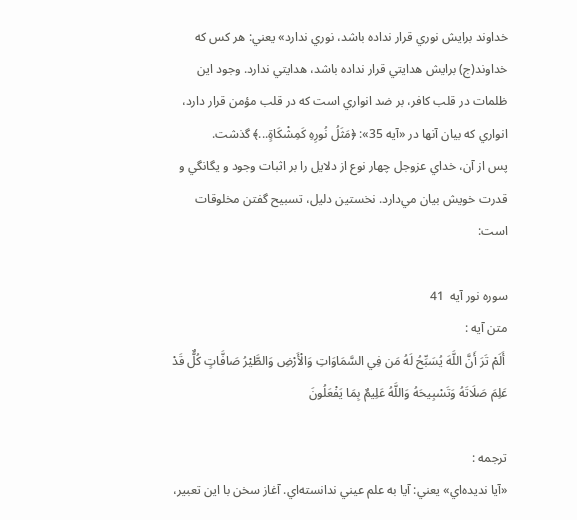خداوند برايش‌ نوري‌ قرار نداده ‌باشد، نوري‌ ندارد» يعني: هر كس‌ كه‌ خداوند(ج) برايش‌ هدايتي‌ قرار نداده ‌باشد، هدايتي‌ ندارد. وجود اين‌ ظلمات‌ در قلب‌ كافر، بر ضد انواري‌ است‌ كه‌ در قلب‌ مؤمن‌ قرار دارد، انواري‌ كه‌ بيان‌ آنها در «آيه‌ 35»: ﴿مَثَلُ نُورِهِ كَمِشْكَاةٍ...﴾ گذشت‌.
پس‌ از آن‌، خداي‌ عزوجل‌ چهار نوع‌ از دلايل‌ را بر اثبات‌ وجود و يگانگي‌ و قدرت‌ خويش‌ بيان‌ مي‌دارد. نخستين‌ دليل‌، تسبيح‌ گفتن‌ مخلوقات‌ است:

سوره نور آيه  41
متن آيه :
 أَلَمْ تَرَ أَنَّ اللَّهَ يُسَبِّحُ لَهُ مَن فِي السَّمَاوَاتِ وَالْأَرْضِ وَالطَّيْرُ صَافَّاتٍ كُلٌّ قَدْ عَلِمَ صَلَاتَهُ وَتَسْبِيحَهُ وَاللَّهُ عَلِيمٌ بِمَا يَفْعَلُونَ

ترجمه :
«آيا نديده‌اي‌» يعني: آيا به‌ علم‌ عيني‌ ندانسته‌اي‌. آغاز سخن‌ با اين‌ تعبير،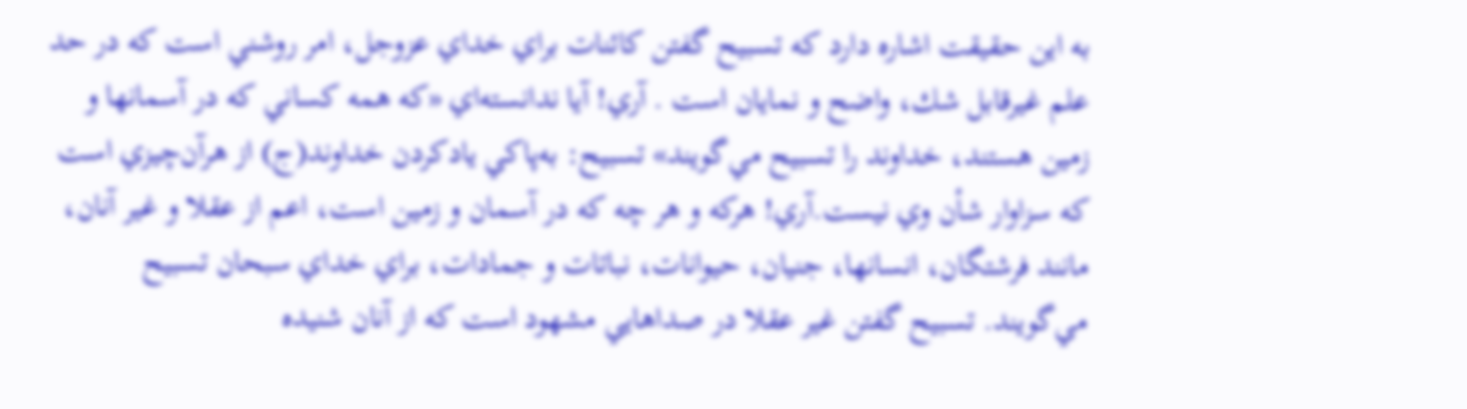به‌ اين‌ حقيقت‌ اشاره‌ دارد كه‌ تسبيح‌ گفتن‌ كائنات‌ براي‌ خداي‌ عزوجل‌، امر روشني‌ است‌ كه‌ در حد علم‌ غيرقابل‌ شك‌، واضح‌ و نمايان‌ است‌ . آري‌! آيا ندانسته‌اي ‌«كه‌ همه‌ كساني‌ كه‌ در آسمانها و زمين‌ هستند، خداوند را تسبيح‌ مي‌گويند» تسبيح: به‌پاكي‌ يادكردن‌ خداوند(ج) از هرآن‌چيزي‌ است‌ كه‌ سزاوار شأن‌ وي‌ نيست‌.آري‌! هركه‌ و هر چه‌ كه‌ در آسمان‌ و زمين‌ است‌، اعم‌ از عقلا و غير آنان‌، مانند فرشتگان‌، انسانها، جنيان‌، حيوانات‌، نباتات‌ و جمادات‌، براي‌ خداي‌ سبحان ‌تسبيح‌ مي‌گويند. تسبيح‌ گفتن‌ غير عقلا در صداهايي‌ مشهود است‌ كه‌ از آنان‌ شنيده‌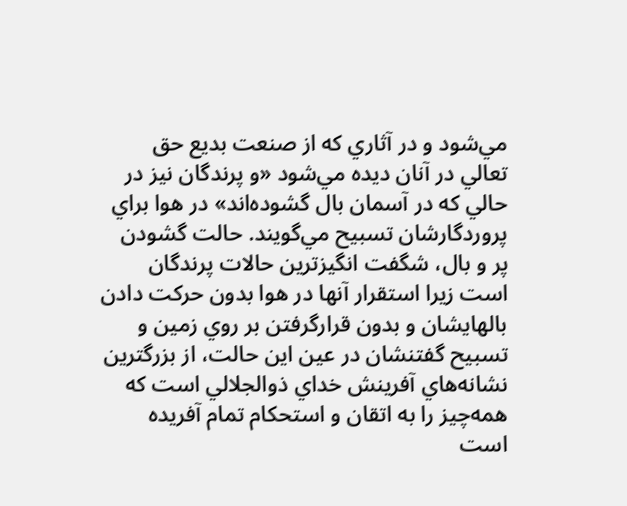مي‌شود و در آثاري‌ كه‌ از صنعت‌ بديع‌ حق‌ تعالي‌ در آنان‌ ديده‌ مي‌شود «و پرندگان‌ نيز در حالي‌ كه‌ در آسمان‌ بال‌ گشوده‌اند» در هوا براي‌ پروردگارشان‌ تسبيح ‌مي‌گويند. حالت‌ گشودن‌ پر و بال‌، شگفت‌ انگيزترين‌ حالات‌ پرندگان‌ است‌ زيرا استقرار آنها در هوا بدون‌ حركت‌ دادن‌ بالهايشان‌ و بدون‌ قرارگرفتن‌ بر روي‌ زمين ‌و تسبيح‌ گفتنشان‌ در عين‌ اين‌ حالت‌، از بزرگترين‌ نشانه‌هاي‌ آفرينش‌ خداي‌ ذوالجلالي‌ است‌ كه‌ همه‌چيز را به‌ اتقان‌ و استحكام‌ تمام‌ آفريده‌ است‌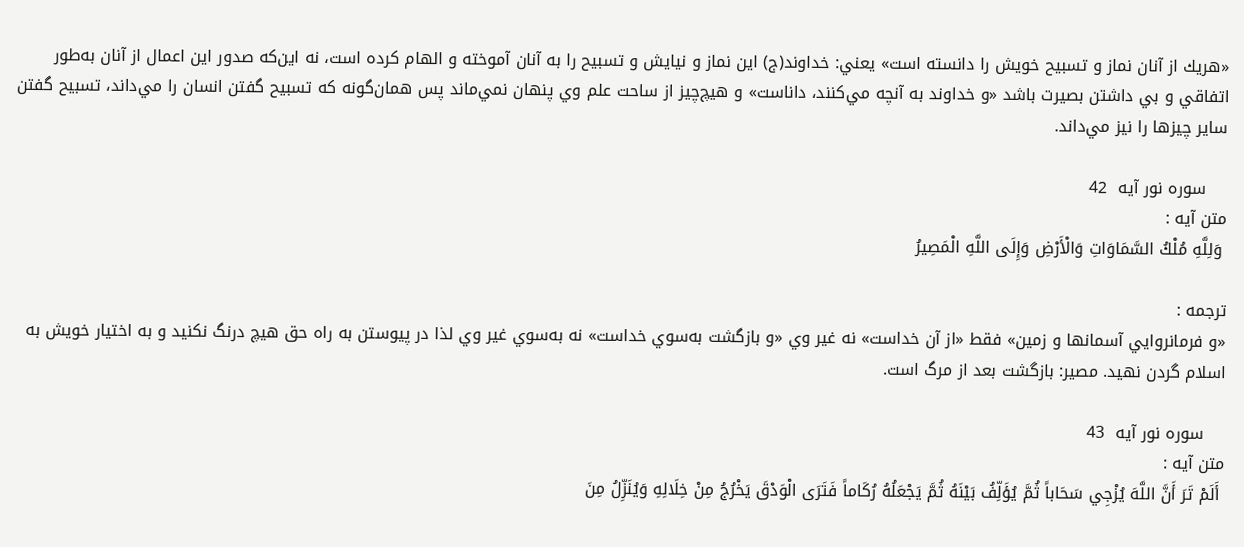«هريك‌ از آنان‌ نماز و تسبيح‌ خويش‌ را دانسته‌ است‌» يعني: خداوند(ج) اين‌ نماز و نيايش‌ و تسبيح‌ را به‌ آنان‌ آموخته‌ و الهام‌ كرده ‌است‌، نه‌ اين‌كه‌ صدور اين‌ اعمال‌ از آنان ‌به‌طور اتفاقي‌ و بي‌ داشتن‌ بصيرت‌ باشد «و خداوند به‌ آنچه‌ مي‌كنند، داناست‌» و هيچ‌چيز از ساحت‌ علم‌ وي‌ پنهان‌ نمي‌ماند پس‌ همان‌گونه‌ كه‌ تسبيح‌ گفتن‌ انسان‌ را مي‌داند، تسبيح‌ گفتن‌ ساير چيزها را نيز مي‌داند.

    سوره نور آيه  42
متن آيه :
 وَلِلَّهِ مُلْكُ السَّمَاوَاتِ وَالْأَرْضِ وَإِلَى اللَّهِ الْمَصِيرُ

ترجمه :
«و فرمانروايي‌ آسمانها و زمين‌» فقط «از آن‌ خداست‌» نه‌ غير وي‌ «و بازگشت ‌به‌سوي‌ خداست‌» نه‌ به‌سوي‌ غير وي‌ لذا در پيوستن‌ به‌ راه‌ حق‌ هيچ‌ درنگ‌ نكنيد و به‌ اختيار خويش‌ به‌ اسلام‌ گردن‌ نهيد. مصير: بازگشت‌ بعد از مرگ‌ است‌.

    سوره نور آيه  43
متن آيه :
 أَلَمْ تَرَ أَنَّ اللَّهَ يُزْجِي سَحَاباً ثُمَّ يُؤَلِّفُ بَيْنَهُ ثُمَّ يَجْعَلُهُ رُكَاماً فَتَرَى الْوَدْقَ يَخْرُجُ مِنْ خِلَالِهِ وَيُنَزِّلُ مِنَ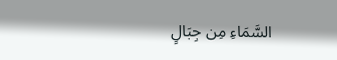السَّمَاءِ مِن جِبَالٍ